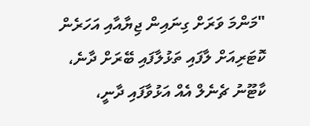"މަންމަ ވަރަށް ގިނައިން ޖިޔާއާއި އަހަރެން ކޮޓަރިއަށް ލާފައި ތަޅުލާފައި ބޭރަށް ދާނެ، ކާޓޫނު ޗެނެލް އެއް އަޅުވާފައި ދާނީ،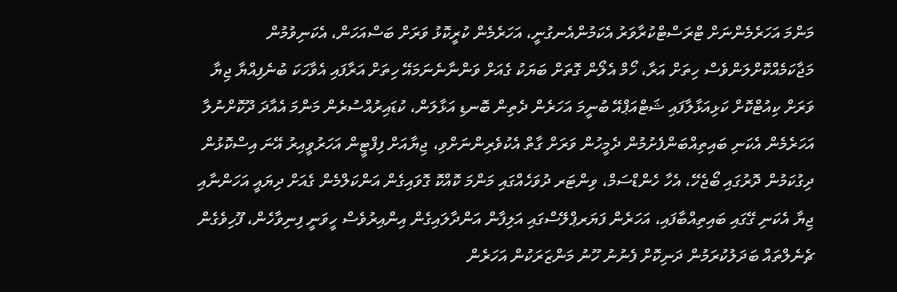މަންމަ އަހަރެމެންނަށް ޓްރަސްޓްކުރާވަރު އެކަމުންއެނގުނީ، އަހަރެމެން ކުރީކޮޅު ވަރަށް ބަސްއަހަން، އެކަނިވުމުން މަޖާކަމެއްކޮށްލަންވެސް ހިތަށް އަރާ، ހޯމް އެލޯން ގޮތަށް ބަޔަކު ގެއަށް ވަންނާނެނަމައޭ ހިތަށް އަރާފައި އެވާހަކަ ބުނެފިއްޔާ ޖިޔާ ވަރަށް ކިއުޓްކޮށް ކަޅިއަޅާލާފައި ޝަޓްއަޕްއޭ ބުނީމަ އަހަރެން ދެތިން ބޮނޑި އަޅާލަން، ކުޑައިރުއްސުރެން މަންމަ އެއާދަ ދޫކޮށްނުލާ އަހަރެމެން އެކަނި ބައިތިއްބަންފެށުމުން ދެމީހުން ވަރަށް ގާތް އެކުވެރިންނަށްވި، ޖިޔާއަށް ފިފްޓީން އަހަރުވީއިރު އޭނަ އިސްކޮޅުން ދިގުކަމުން ދޮރުގައި ބޯޖެހޭ، އެހާ ހެންޑްސަމް، ވިންޓަރ ދުވަހެއްގައި މަންމަ ކޮއްކޮ ގޮވައިގެން އަންކަލްމެން ގެއަށް ދިޔައީ އަހަންނާއި ޖިޔާ އެކަނި ގޭގައި ބައިތިއްބާފައި، އަހަރެން ފަޔަރޕްލޭސްގައި އަލިފާން އަންދާލައިގެން އިންއިރުވެސް ހީވަނީ ފިނިވާހެން، ފޫހިވެގެން ޗެނެލްތައް ބަދަލުކުރަމުން ދަނިކޮށް ފެނުނު ހޫނު މަންޒަރަކުން އަހަރެން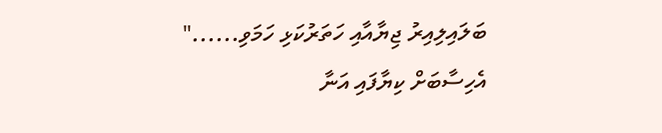ބަލައިލިއިރު ޖިޔާއާއި ހަތަރުކަޅި ހަމަވި......" އެހިސާބަށް ކިޔާފައި އަނާ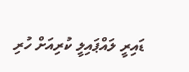ޑައިރީ ލައްޕައިލީ ކުރިއަށް ހުރި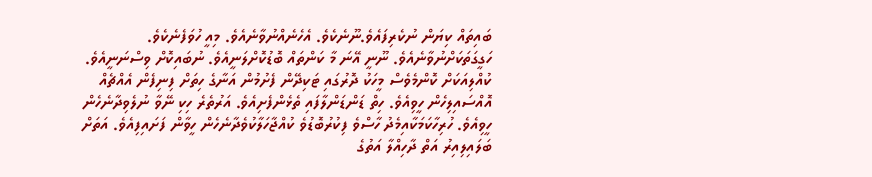ބައިތައް ކިޔަން ނުކެރިފައެވެ.ނޫނެކެވެ. އެހެނެއްނުވާނެއެވެ. މިއީ ހުވަފެނެކެވެ. ހަގީގަތަކަށްނުވާނެއެވެ. ނޫނީ އޭނަ މާ ކަންތައް ބޮޑުކޮށްލަނީއެވެ. ނުބައިކޮށް ވިސްނަނީއެވެ.
ކުއްލިއަކަށް ކޮންމެވެސް މީހަކު ދޮރުގައި ޓަކިދޭން ފެށުމުން އަނާގެ ހިތަށް ފިނިފެން އެއްޗެއް އޮއްސައިލިހެން ހީވިއެވެ. ހިތް ޑަންޑަންލާފައި ތެޅެންފެށިއެވެ. އަރުތެރެ ހިކި ނޭވާ ނުލެވިދާނެހެން ހީވިއެވެ. ހުރިހާކަމަކާއިމެދު ހާސްވެ ފިކުރުބޮޑުވެ ކުއްޖާހަލާކުވެދާނެހެން ހީވާން ފަށައިފިއެވެ. އަތަށް ބަލައިލިއިރު އަތް ދާހިއްލާ އަތުގެ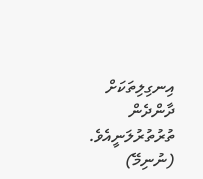އިނގިލިތަކަށް ދާންދެން ތުރުތުރުލަނީއެވެ.
(ނުނިމޭ)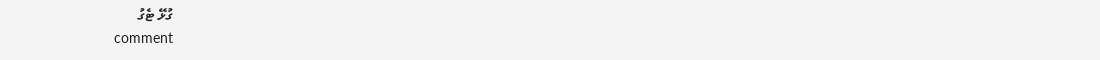ގުޅޭ ޓެގު
comment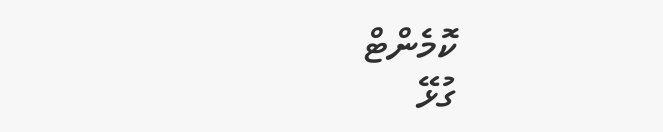ކޮމެންޓް
ގުޅޭ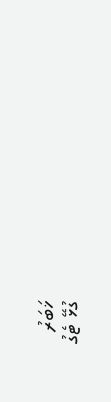ޚަބަރު
ގުޅޭ ޓެގު